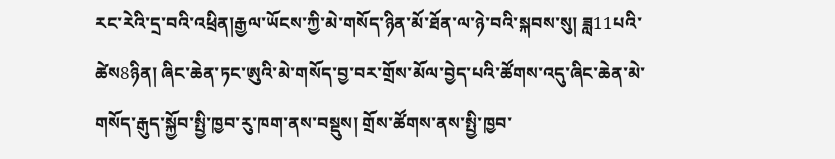རང་རེའི་དྲ་བའི་འཕྲིན།རྒྱལ་ཡོངས་ཀྱི་མེ་གསོད་ཉིན་མོ་ཐོན་ལ་ཉེ་བའི་སྐབས་སུ། ཟླ11པའི་ཚེས8ཉིན། ཞིང་ཆེན་ཏང་ཨུའི་མེ་གསོད་བྱ་བར་གྲོས་མོལ་བྱེད་པའི་ཚོགས་འདུ་ཞིང་ཆེན་མེ་གསོད་རྒུད་སྐྱོབ་སྤྱི་ཁྱབ་རུ་ཁག་ནས་བསྡུས། གྲོས་ཚོགས་ནས་སྤྱི་ཁྱབ་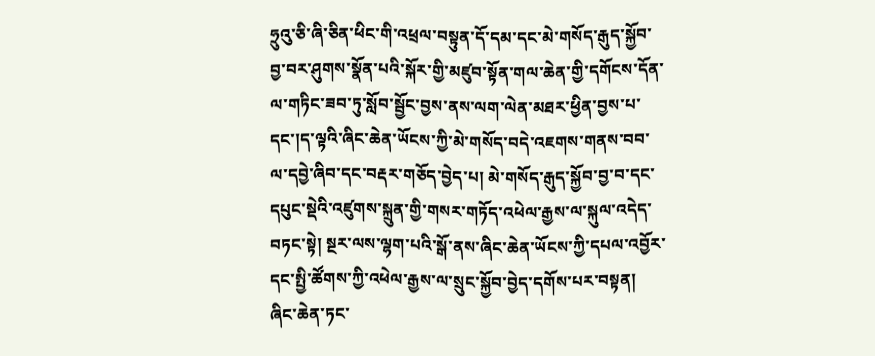ཧྲུའུ་ཅི་ཞི་ཅིན་ཕིང་གི་འཕྲལ་བསྟུན་དོ་དམ་དང་མེ་གསོད་རྒུད་སྐྱོབ་བྱ་བར་ཤུགས་སྣོན་པའི་སྐོར་གྱི་མཛུབ་སྟོན་གལ་ཆེན་གྱི་དགོངས་དོན་ལ་གཏིང་ཟབ་ཏུ་སློབ་སྦྱོང་བྱས་ནས་ལག་ལེན་མཐར་ཕྱིན་བྱས་པ་དང་།ད་ལྟའི་ཞིང་ཆེན་ཡོངས་ཀྱི་མེ་གསོད་བདེ་འཇགས་གནས་བབ་ལ་དབྱེ་ཞིབ་དང་བརྡར་གཅོད་བྱེད་པ། མེ་གསོད་རྒུད་སྐྱོབ་བྱ་བ་དང་དཔུང་སྡེའི་འཛུགས་སྐྲུན་གྱི་གསར་གཏོད་འཕེལ་རྒྱས་ལ་སྐུལ་འདེད་བཏང་སྟེ། སྔར་ལས་ལྷག་པའི་སྒོ་ནས་ཞིང་ཆེན་ཡོངས་ཀྱི་དཔལ་འབྱོར་དང་སྤྱི་ཚོགས་ཀྱི་འཕེལ་རྒྱས་ལ་སྲུང་སྐྱོབ་བྱེད་དགོས་པར་བསྟན། ཞིང་ཆེན་ཏང་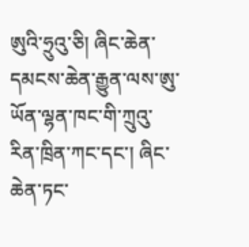ཨུའི་ཧྲུའུ་ཅི། ཞིང་ཆེན་དམངས་ཆེན་རྒྱུན་ལས་ཨུ་ཡོན་ལྷན་ཁང་གི་ཀྲུའུ་རིན་ཁྲིན་ཀང་དང་། ཞིང་ཆེན་ཏང་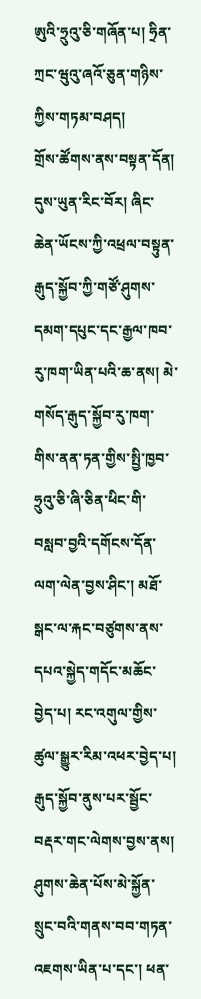ཨུའི་ཧྲུའུ་ཅི་གཞོན་པ། ཧྲིན་ཀྲང་ཝུའུ་ཞའོ་ཅུན་གཉིས་ཀྱིས་གཏམ་བཤད།
གྲོས་ཚོགས་ནས་བསྟན་དོན། དུས་ཡུན་རིང་བོར། ཞིང་ཆེན་ཡོངས་ཀྱི་འཕྲལ་བསྟུན་རྒུད་སྐྱོབ་ཀྱི་གཙོ་ཤུགས་དམག་དཔུང་དང་རྒྱལ་ཁབ་རུ་ཁག་ཡིན་པའི་ཆ་ནས། མེ་གསོད་རྒུད་སྐྱོབ་རུ་ཁག་གིས་ནན་ཏན་གྱིས་སྤྱི་ཁྱབ་ཧྲུའུ་ཅི་ཞི་ཅིན་ཕིང་གི་བསླབ་བྱའི་དགོངས་དོན་ལག་ལེན་བྱས་ཤིང་། མཐོ་སྒང་ལ་རྐང་བཙུགས་ནས་དཔའ་སྐྱེད་གདོང་མཆོང་བྱེད་པ། རང་འགུལ་གྱིས་ཚུལ་སྒྱུར་རིམ་འཕར་བྱེད་པ། རྒུད་སྐྱོབ་ནུས་པར་སྦྱོང་བརྡར་གང་ལེགས་བྱས་ནས། ཤུགས་ཆེན་པོས་མེ་སྐྱོན་སྲུང་བའི་གནས་བབ་གཏན་འཇགས་ཡིན་པ་དང་། ཕན་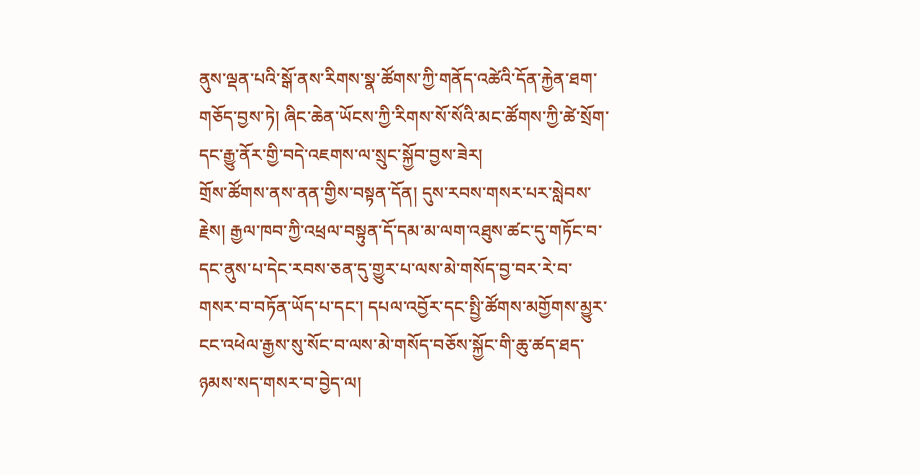ནུས་ལྡན་པའི་སྒོ་ནས་རིགས་སྣ་ཚོགས་ཀྱི་གནོད་འཚེའི་དོན་རྐྱེན་ཐག་གཅོད་བྱས་ཏེ། ཞིང་ཆེན་ཡོངས་ཀྱི་རིགས་སོ་སོའི་མང་ཚོགས་ཀྱི་ཚེ་སྲོག་དང་རྒྱུ་ནོར་གྱི་བདེ་འཇགས་ལ་སྲུང་སྐྱོབ་བྱས་ཟེར།
གྲོས་ཚོགས་ནས་ནན་གྱིས་བསྟན་དོན། དུས་རབས་གསར་པར་སླེབས་རྗེས། རྒྱལ་ཁབ་ཀྱི་འཕྲལ་བསྟུན་དོ་དམ་མ་ལག་འཐུས་ཚང་དུ་གཏོང་བ་དང་ནུས་པ་དེང་རབས་ཅན་དུ་གྱུར་པ་ལས་མེ་གསོད་བྱ་བར་རེ་བ་གསར་བ་བཏོན་ཡོད་པ་དང་། དཔལ་འབྱོར་དང་སྤྱི་ཚོགས་མགྱོགས་མྱུར་ངང་འཕེལ་རྒྱས་སུ་སོང་བ་ལས་མེ་གསོད་བཅོས་སྐྱོང་གི་ཆུ་ཚད་ཐད་ཉམས་སད་གསར་བ་བྱེད་ལ།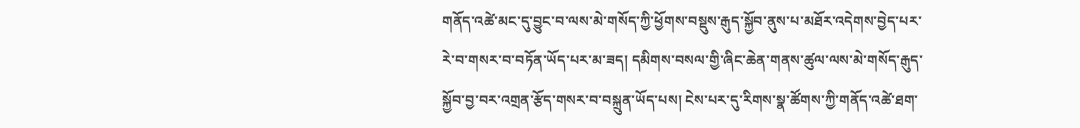གནོད་འཚེ་མང་དུ་བྱུང་བ་ལས་མེ་གསོད་ཀྱི་ཕྱོགས་བསྡུས་རྒུད་སྐྱོབ་ནུས་པ་མཐོར་འདེགས་བྱེད་པར་རེ་བ་གསར་བ་བཏོན་ཡོད་པར་མ་ཟད། དམིགས་བསལ་གྱི་ཞིང་ཆེན་གནས་ཚུལ་ལས་མེ་གསོད་རྒུད་སྐྱོབ་བྱ་བར་འགྲན་རྩོད་གསར་བ་བསྐྲུན་ཡོད་པས། ངེས་པར་དུ་རིགས་སྣ་ཚོགས་ཀྱི་གནོད་འཚེ་ཐག་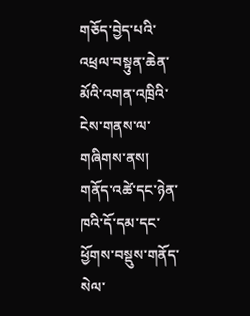གཅོད་བྱེད་པའི་འཕྲལ་བསྟུན་ཆེན་མོའི་འགན་འཁྲིའི་ངེས་གནས་ལ་གཞིགས་ནས། གནོད་འཚེ་དང་ཉེན་ཁའི་དོ་དམ་དང་ཕྱོགས་བསྡུས་གནོད་སེལ་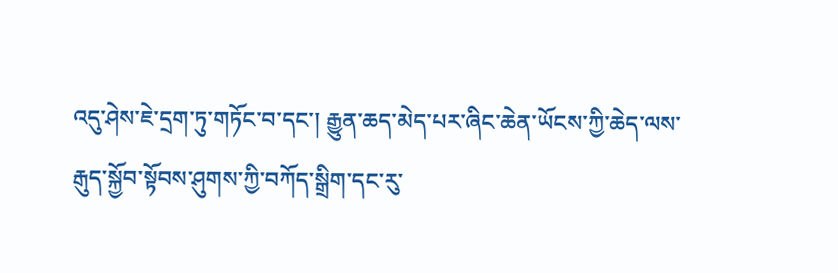འདུ་ཤེས་ཇེ་དྲག་ཏུ་གཏོང་བ་དང་། རྒྱུན་ཆད་མེད་པར་ཞིང་ཆེན་ཡོངས་ཀྱི་ཆེད་ལས་རྒུད་སྐྱོབ་སྟོབས་ཤུགས་ཀྱི་བཀོད་སྒྲིག་དང་རུ་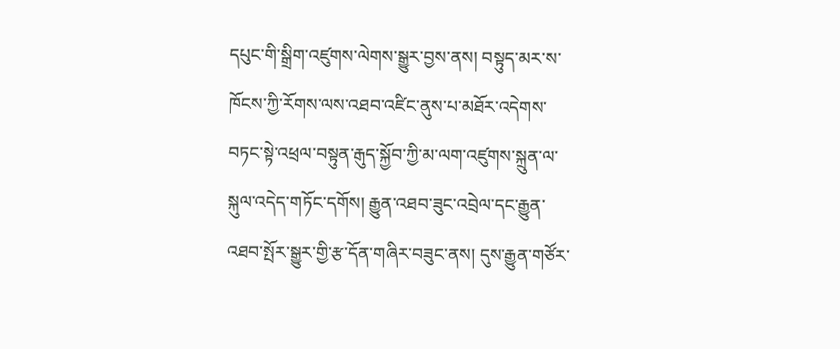དཔུང་གི་སྒྲིག་འཛུགས་ལེགས་སྒྱུར་བྱས་ནས། བསྟུད་མར་ས་ཁོངས་ཀྱི་རོགས་ལས་འཐབ་འཛིང་ནུས་པ་མཐོར་འདེགས་བཏང་སྟེ་འཕྲལ་བསྟུན་རྒུད་སྐྱོབ་ཀྱི་མ་ལག་འཛུགས་སྐྲུན་ལ་སྐུལ་འདེད་གཏོང་དགོས། རྒྱུན་འཐབ་ཟུང་འབྲེལ་དང་རྒྱུན་འཐབ་སྤོར་སྒྱུར་གྱི་རྩ་དོན་གཞིར་བཟུང་ནས། དུས་རྒྱུན་གཙོར་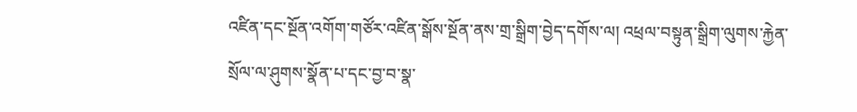འཛིན་དང་སྔོན་འགོག་གཙོར་འཛིན་སྒོས་སྔོན་ནས་གྲ་སྒྲིག་བྱེད་དགོས་ལ། འཕྲལ་བསྟུན་སྒྲིག་ལུགས་རྐྱེན་སྲོལ་ལ་ཤུགས་སྣོན་པ་དང་བྱ་བ་སྣ་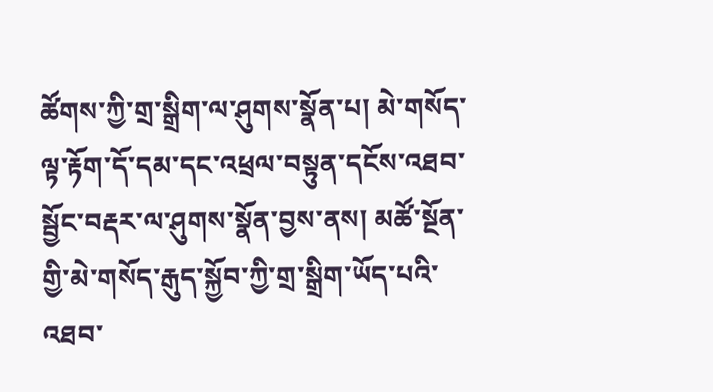ཚོགས་ཀྱི་གྲ་སྒྲིག་ལ་ཤུགས་སྣོན་པ། མེ་གསོད་ལྟ་རྟོག་དོ་དམ་དང་འཕྲལ་བསྟུན་དངོས་འཐབ་སྦྱོང་བརྡར་ལ་ཤུགས་སྣོན་བྱས་ནས། མཚོ་སྔོན་གྱི་མེ་གསོད་རྒུད་སྐྱོབ་ཀྱི་གྲ་སྒྲིག་ཡོད་པའི་འཐབ་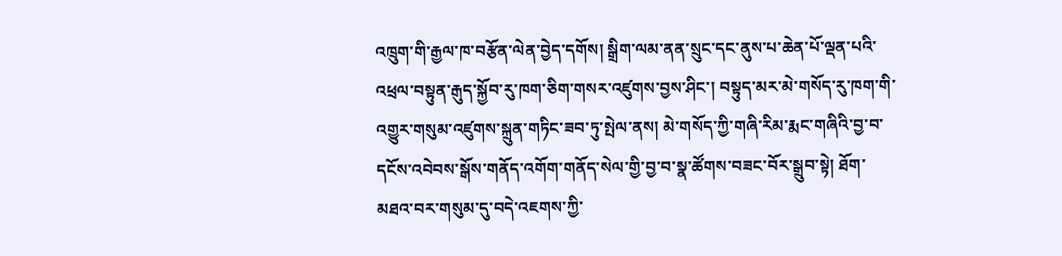འཁྲུག་གི་རྒྱལ་ཁ་བརྩོན་ལེན་བྱེད་དགོས། སྒྲིག་ལམ་ནན་སྲུང་དང་ནུས་པ་ཆེན་པོ་ལྡན་པའི་འཕྲལ་བསྟུན་རྒུད་སྐྱོབ་རུ་ཁག་ཅིག་གསར་འཛུགས་བྱས་ཤིང་། བསྟུད་མར་མེ་གསོད་རུ་ཁག་གི་འགྱུར་གསུམ་འཛུགས་སྐྲུན་གཏིང་ཟབ་ཏུ་སྤེལ་ནས། མེ་གསོད་ཀྱི་གཞི་རིམ་རྨང་གཞིའི་བྱ་བ་དངོས་འབེབས་སྒོས་གནོད་འགོག་གནོད་སེལ་གྱི་བྱ་བ་སྣ་ཚོགས་བཟང་བོར་སྒྲུབ་སྟེ། ཐོག་མཐའ་བར་གསུམ་དུ་བདེ་འཇགས་ཀྱི་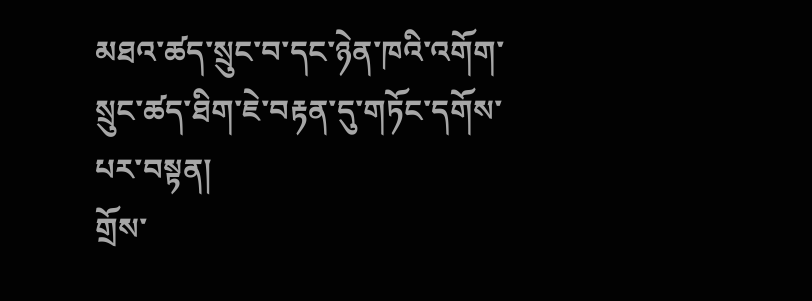མཐའ་ཚད་སྲུང་བ་དང་ཉེན་ཁའི་འགོག་སྲུང་ཚད་ཐིག་ཇེ་བརྟན་དུ་གཏོང་དགོས་པར་བསྟན།
གྲོས་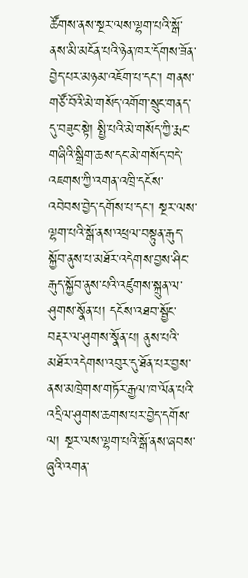ཚོགས་ནས་སྔར་ལས་ལྷག་པའི་སྒོ་ནས་མི་མངོན་པའི་ཉེན་ཁར་དོགས་ཟོན་བྱེད་པར་མཉམ་འཇོག་པ་དང་། གནས་གཙོ་བོའི་མེ་གསོད་འགོག་སྲུང་གནད་དུ་བཟུང་སྟེ། སྤྱི་པའི་མེ་གསོད་ཀྱི་རྨང་གཞིའི་སྒྲིག་ཆས་དང་མེ་གསོད་བདེ་འཇགས་ཀྱི་འགན་འཁྲི་དངོས་འབེབས་བྱེད་དགོས་པ་དང་། སྔར་ལས་ལྷག་པའི་སྒོ་ནས་འཕྲལ་བསྟུན་རྒུད་སྐྱོབ་ནུས་པ་མཐོར་འདེགས་བྱས་ཤིང་རྒུད་སྐྱོབ་ནུས་པའི་འཛུགས་སྐྲུན་ལ་ཤུགས་སྣོན་པ། དངོས་འཐབ་སྦྱོང་བརྡར་ལ་ཤུགས་སྣོན་པ། ནུས་པའི་མཐོར་འདེགས་འབུར་དུ་ཐོན་པར་བྱས་ནས་མཁྲེགས་གཏོར་རྒྱལ་ཁ་ལོན་པའི་འདྲིལ་ཤུགས་ཆགས་པར་བྱེད་དགོས་ལ། སྔར་ལས་ལྷག་པའི་སྒོ་ནས་ཞབས་ཞུའི་འགན་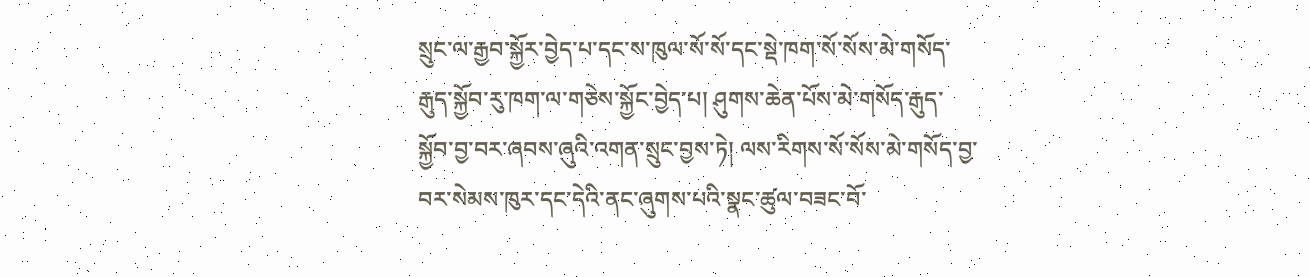སྲུང་ལ་རྒྱབ་སྐྱོར་བྱེད་པ་དང་ས་ཁུལ་སོ་སོ་དང་སྡེ་ཁག་སོ་སོས་མེ་གསོད་རྒུད་སྐྱོབ་རུ་ཁག་ལ་གཅེས་སྐྱོང་བྱེད་པ། ཤུགས་ཆེན་པོས་མེ་གསོད་རྒུད་སྐྱོབ་བྱ་བར་ཞབས་ཞུའི་འགན་སྲུང་བྱས་ཏེ། ལས་རིགས་སོ་སོས་མེ་གསོད་བྱ་བར་སེམས་ཁུར་དང་དེའི་ནང་ཞུགས་པའི་སྣང་ཚུལ་བཟང་བོ་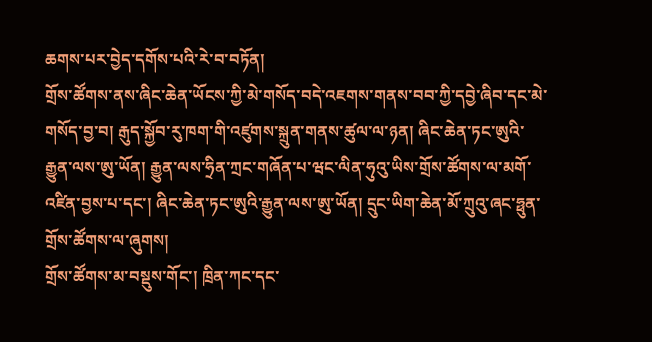ཆགས་པར་བྱེད་དགོས་པའི་རེ་བ་བཏོན།
གྲོས་ཚོགས་ནས་ཞིང་ཆེན་ཡོངས་ཀྱི་མེ་གསོད་བདེ་འཇགས་གནས་བབ་ཀྱི་དབྱེ་ཞིབ་དང་མེ་གསོད་བྱ་བ། རྒུད་སྐྱོབ་རུ་ཁག་གི་འཛུགས་སྐྲུན་གནས་ཚུལ་ལ་ཉན། ཞིང་ཆེན་ཏང་ཨུའི་རྒྱུན་ལས་ཨུ་ཡོན། རྒྱུན་ལས་ཧྲིན་ཀྲང་གཞོན་པ་ཝང་ལིན་ཧུའུ་ཡིས་གྲོས་ཚོགས་ལ་མགོ་འཛིན་བྱས་པ་དང་། ཞིང་ཆེན་ཏང་ཨུའི་རྒྱུན་ལས་ཨུ་ཡོན། དྲུང་ཡིག་ཆེན་མོ་ཀྲུའུ་ཞང་ཧྥུན་གྲོས་ཚོགས་ལ་ཞུགས།
གྲོས་ཚོགས་མ་བསྡུས་གོང་། ཁྲིན་ཀང་དང་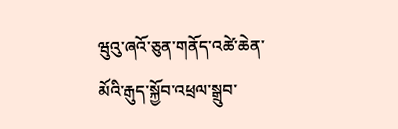ཝུའུ་ཞའོ་ཅུན་གནོད་འཚེ་ཆེན་མོའི་རྒུད་སྐྱོབ་འཕྲལ་སྒྲུབ་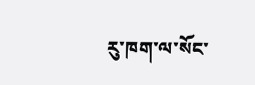རུ་ཁག་ལ་སོང་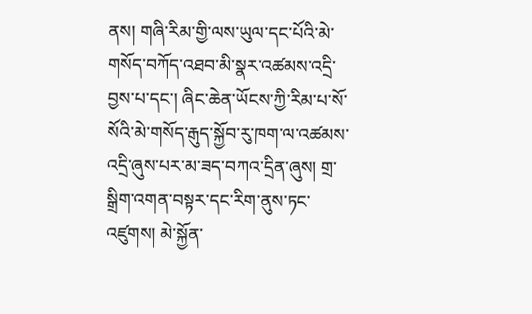ནས། གཞི་རིམ་གྱི་ལས་ཡུལ་དང་པོའི་མེ་གསོད་བཀོད་འཐབ་མི་སྣར་འཚམས་འདྲི་བྱས་པ་དང་། ཞིང་ཆེན་ཡོངས་ཀྱི་རིམ་པ་སོ་སོའི་མེ་གསོད་རྒུད་སྐྱོབ་རུ་ཁག་ལ་འཚམས་འདྲི་ཞུས་པར་མ་ཟད་བཀའ་དྲིན་ཞུས། གྲ་སྒྲིག་འགན་བསྟར་དང་རིག་ནུས་ཏང་འཛུགས། མེ་སྐྱོན་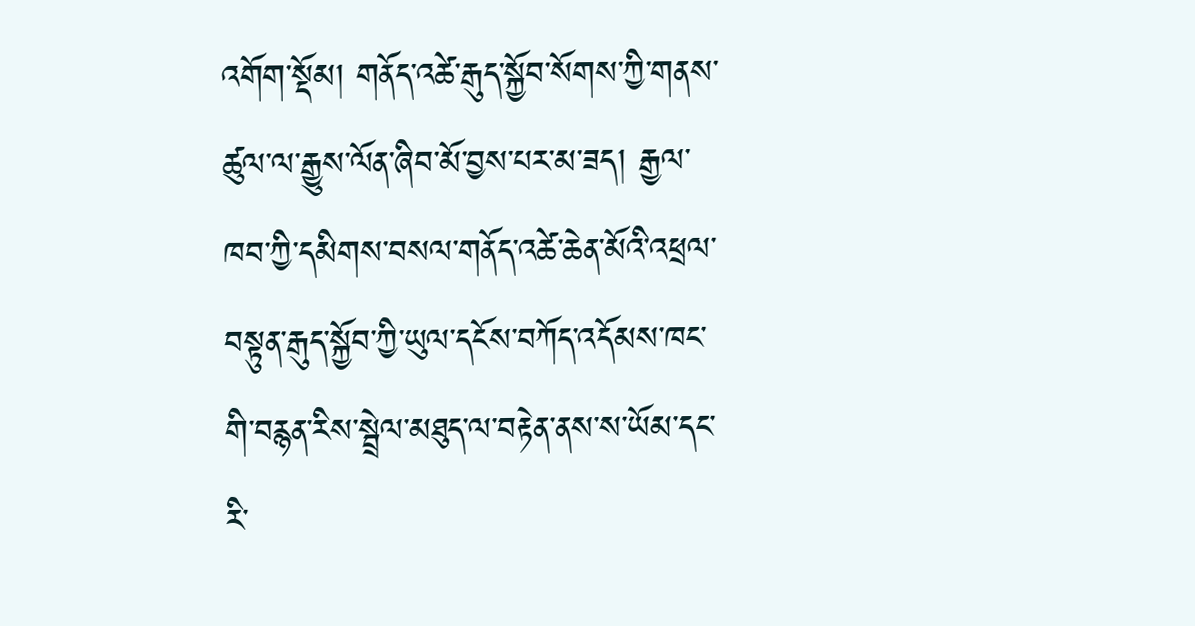འགོག་སྡོམ། གནོད་འཚེ་རྒུད་སྐྱོབ་སོགས་ཀྱི་གནས་ཚུལ་ལ་རྒྱུས་ལོན་ཞིབ་མོ་བྱས་པར་མ་ཟད། རྒྱལ་ཁབ་ཀྱི་དམིགས་བསལ་གནོད་འཚེ་ཆེན་མོའི་འཕྲལ་བསྟུན་རྒུད་སྐྱོབ་ཀྱི་ཡུལ་དངོས་བཀོད་འདོམས་ཁང་གི་བརྙན་རིས་སྦྲེལ་མཐུད་ལ་བརྟེན་ནས་ས་ཡོམ་དང་རི་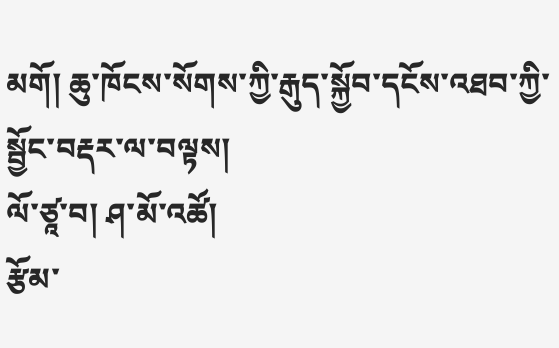མགོ། ཆུ་ཁོངས་སོགས་ཀྱི་རྒུད་སྐྱོབ་དངོས་འཐབ་ཀྱི་སྦྱོང་བརྡར་ལ་བལྟས།
ལོ་ཙཱ་བ། ཤ་མོ་འཚོ།
རྩོམ་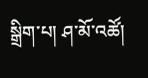སྒྲིག་པ། ཤ་མོ་འཚོ།